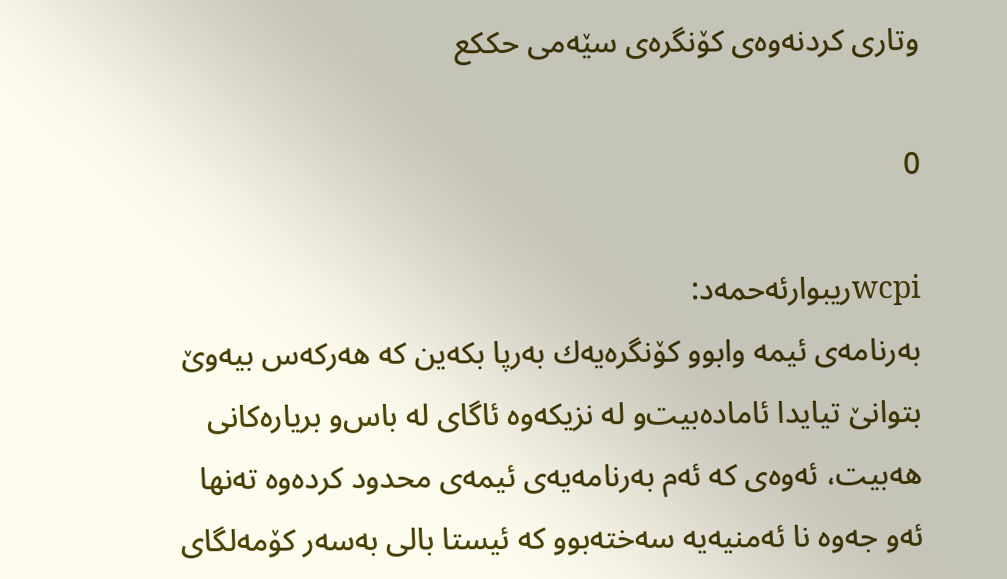وتاری کردنەوەی کۆنگرەی سێەمی حککع

0

wcpiریبوارئەحمەد:
به‌رنامه‌ی ئیمه‌ وابوو كۆنگره‌یه‌ك به‌رپا بكه‌ین كه‌ هه‌ركه‌س بیه‌وێ‌ بتوانێ‌ تیایدا ئاماده‌بیت‌و له‌ نزیكه‌وه‌ ئاگای له‌ باس‌و بریاره‌كانی هه‌بیت، ئه‌وه‌ی كه‌ ئه‌م به‌رنامه‌یه‌ی ئیمه‌ی محدود كرده‌وه‌ ته‌نها ئه‌و جه‌وه‌ نا ئه‌منیه‌یه‌ سه‌خته‌بوو كه‌ ئیستا بالی به‌سه‌ر كۆمه‌لگای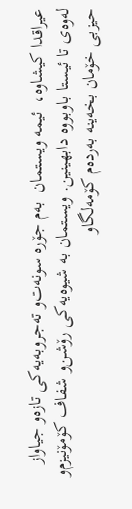عیراقدا كیشاوه‌،  ئیمه‌ ویستمان  به‌م جۆره‌ سونه‌ت‌و ته‌جروبه‌یه‌كی تازه‌و جیاواز له‌وه‌ی تا ئیستا باوبووه‌ دابهینین. ویستمان به‌ شیوه‌یه‌كی رۆشن‌و شفاف كۆمۆنیزم‌و حیزبی خۆمان بخه‌ینه‌ به‌رده‌م كۆمه‌لگاو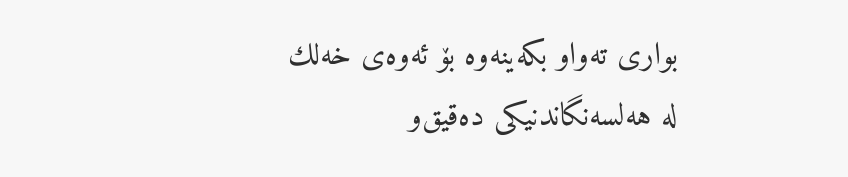بواری ته‌واو بكه‌ینه‌وه‌ بۆ ئه‌وه‌ی خه‌لك له‌ هه‌لسه‌نگاندنیكی ده‌قیق‌و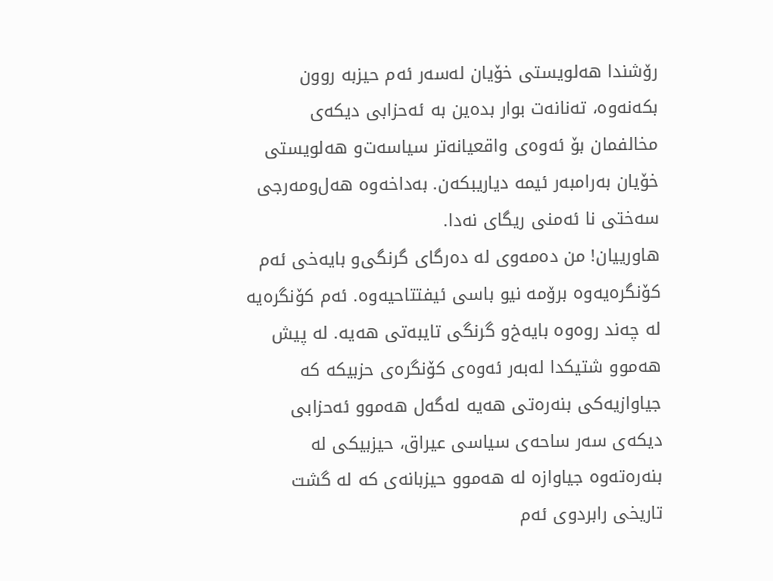رۆشندا هه‌لویستی خۆیان له‌سه‌ر ئه‌م حیزبه‌ روون بكه‌نه‌وه‌، ته‌نانه‌ت بوار بده‌ین به‌ ئه‌حزابی دیكه‌ی مخالفمان بۆ ئه‌وه‌ی واقعیانه‌تر سیاسه‌ت‌و هه‌لویستی خۆیان به‌رامبه‌ر ئیمه‌ دیاریبكه‌ن. به‌داخه‌وه‌ هه‌ل‌ومه‌رجی سه‌ختی نا ئه‌منی ریگای نه‌دا.
هاورییان! من ده‌مه‌وی له‌ ده‌رگای گرنگی‌و بایه‌خی ئه‌م كۆنگره‌یه‌وه‌ برۆمه‌ نیو باسی ئیفتتاحیه‌وه‌. ئه‌م كۆنگره‌یه‌ له‌ چه‌ند روه‌وه‌ بایه‌خ‌و گرنگی تایبه‌تی هه‌یه‌. له‌ پیش هه‌موو شتیكدا له‌به‌ر ئه‌وه‌ی كۆنگره‌ی حزبیكه‌ كه‌ جیاوازیه‌كی بنه‌ره‌تی هه‌یه‌ له‌گه‌ل هه‌موو ئه‌حزابی دیكه‌ی سه‌ر ساحه‌ی سیاسی عیراق، حیزبیكی له‌ بنه‌ره‌ته‌وه‌ جیاوازه‌ له‌ هه‌موو حیزبانه‌ی كه‌ له‌ گشت تاریخی رابردوی ئه‌م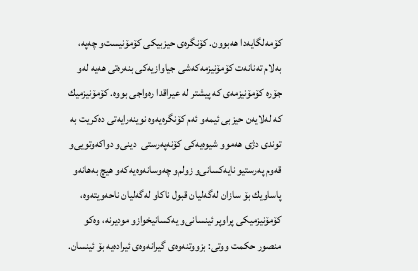كۆمه‌لگایه‌دا هه‌بوون. كۆنگره‌ی حیزبیكی كۆمۆنیست‌و چه‌په‌، به‌لام ته‌نانه‌ت كۆمۆنیزمه‌كه‌شی جیاوازیه‌كی بنه‌ره‌تی هه‌یه‌ له‌و جۆره‌ كۆمۆنیزمه‌ی كه‌ پیشتر له‌ عیراقدا ره‌واجی بووه‌. كۆمۆنیزمیك كه‌ له‌لایه‌ن حیزبی ئیمه‌و ئه‌م كۆنگره‌یه‌وه‌ نوینه‌رایه‌تی ده‌كریت به‌ توندی دژی هه‌موو شیوه‌یه‌كی كۆنه‌په‌رستی  دینی‌و دواكه‌وتویی‌و قه‌وم په‌رستیو نایه‌كسانی‌و زولم‌و چه‌وسانه‌وه‌یه‌كه‌و هیچ به‌هانه‌و پاساویك بۆ سازان له‌گه‌لیان قبول ناكا‌و له‌گه‌لیان ناحه‌ویته‌وه‌، كۆمۆنیزمیكی پراوپر ئینسانی‌و یه‌كسانیخوازو مودیرنه‌، وه‌كو منصور حكمت ووتی: بزووتنه‌وه‌ی گیرانه‌وه‌ی ئیراده‌یه‌ بۆ ئینسان.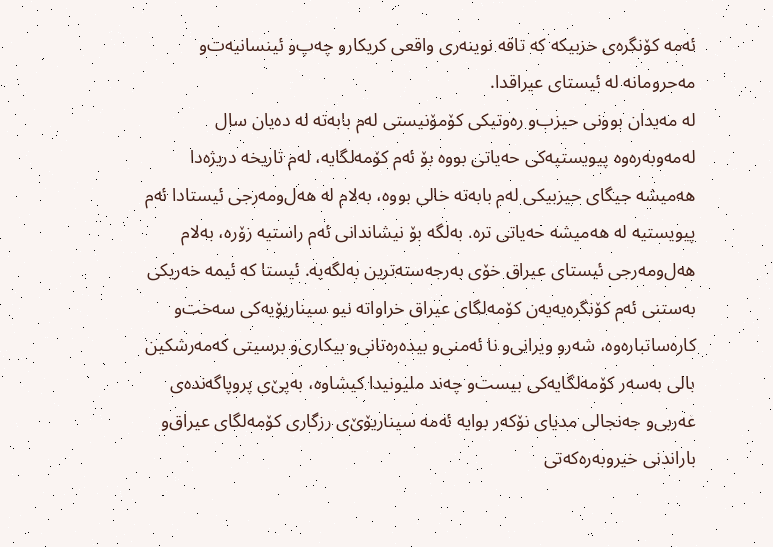ئه‌مه‌ كۆنگره‌ی حزبیكه‌ كه‌ تاقه‌ نوینه‌ری واقعی كریكارو چه‌پ‌و ئینسانیه‌ت‌و مه‌حرومانه‌ له‌ ئیستای عیراقدا.
له‌ مه‌یدان بوونی حیزب‌و ره‌وتیكی كۆمۆنیستی له‌م بابه‌ته‌ له‌ ده‌یان سال له‌مه‌وبه‌ره‌وه‌ پیویستیه‌كی حه‌یاتی بووه‌ بۆ ئه‌م كۆمه‌لگایه‌، له‌م تاریخه‌ دریژه‌دا هه‌میشه‌ جیگای حیزبیكی له‌م بابه‌ته‌ خالی بووه‌، به‌لام له‌ هه‌ل‌ومه‌رجی ئیستادا ئه‌م پیویستیه‌ له‌ هه‌میشه‌ حه‌یاتی تره‌. به‌لگه‌ بۆ نیشاندانی ئه‌م راستیه‌ زۆره‌، به‌لام هه‌ل‌ومه‌رجی ئیستای عیراق خۆی به‌رجه‌سته‌ترین به‌لگه‌یه‌. ئیستا كه‌ ئیمه‌ خه‌ریكی به‌ستنی ئه‌م كۆنگره‌یه‌یه‌ن كۆمه‌لگای عیراق خراواته‌ نیو سیناریۆیه‌كی سه‌خت‌و كاره‌ساتباره‌وه‌، شه‌رو ویرانی‌و نا ئه‌منی‌و بیده‌ره‌تانی‌و بیكاری‌و برسیتی كه‌مه‌رشكین بالی به‌سه‌ر كۆمه‌لگایه‌كی بیست‌و چه‌ند ملیونیدا كیشاوه‌، به‌پێ‌ی پروپاگه‌نده‌ی غه‌ربی‌و جه‌نجالی مدیای نۆكه‌ر بوایه‌ ئه‌مه‌ سیناریۆێ‌ی رزگاری كۆمه‌لگای عیراق‌و باراندنی خیروبه‌ره‌كه‌تی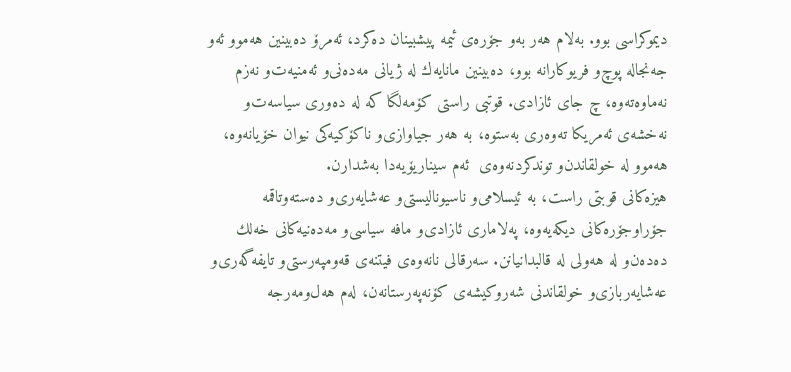دیموكراسی بوو. به‌لام هه‌ر به‌و جۆره‌ی ئیمه‌ پیشبینان ده‌كرد، ئه‌مرۆ ده‌بینین هه‌موو ئه‌و جه‌نجاله‌ پوچ‌و فریوكارانه‌ بوو، ده‌بینین مانایه‌ك له‌ ژیانی مه‌ده‌نی‌و ئه‌منیه‌ت‌و نه‌زم نه‌ماوه‌ته‌وه‌، چ جای ئازادی. قوتبی راستی كۆمه‌لگا كه‌ له‌ ده‌وری سیاسه‌ت‌و نه‌خشه‌ی ئه‌مریكا ته‌وه‌ری به‌ستوه‌، به‌ هه‌ر جیاوازی‌و ناكۆكیه‌كی نیوان خۆیانه‌وه‌، هه‌موو له‌ خولقاندن‌و توندكردنه‌وه‌ی  ئه‌م سیناریۆیه‌دا به‌شدارن.
هیزه‌كانی قوبتی راست، به‌ ئیسلامی‌و ناسیونالیستی‌و عه‌شایه‌ری‌و ده‌سته‌وتاقمه‌ جۆراوجۆره‌كانی دیكه‌یه‌وه‌، په‌لاماری ئازادی‌و مافه‌ سیاسی‌و مه‌ده‌نیه‌كانی خه‌لك ده‌ده‌ن‌و له‌ هه‌ولی له‌ قالبدانیانن. سه‌رقالی نانه‌وه‌ی فیتنه‌ی قه‌ومپه‌رستی‌و تایفه‌گه‌ری‌و عه‌شایه‌ربازی‌و خولقاندنی شه‌روكیشه‌ی كۆنه‌په‌رستانه‌ن، له‌م هه‌ل‌ومه‌رجه‌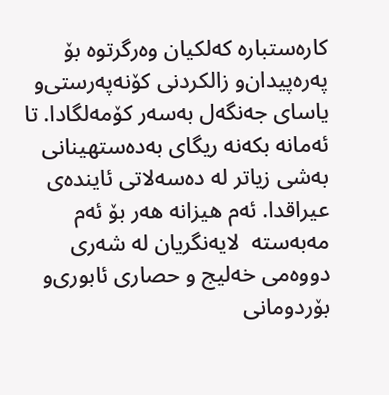كاره‌ستباره‌ كه‌لكیان وه‌رگرتوه‌ بۆ په‌ره‌پیدان‌و زالكردنی كۆنه‌په‌رستی‌و یاسای جه‌نگه‌ل به‌سه‌ر كۆمه‌لگادا. تا ئه‌مانه‌ بكه‌نه‌ ریگای به‌ده‌ستهینانی به‌شی زیاتر له‌ ده‌سه‌لاتی ئاینده‌ی عیراقدا. ئه‌م هیزانه‌ هه‌ر بۆ ئه‌م مه‌به‌سته‌  لایه‌نگریان له‌ شه‌ری دووه‌می خه‌لیج ‌و حصاری ئابوری‌و بۆردومانی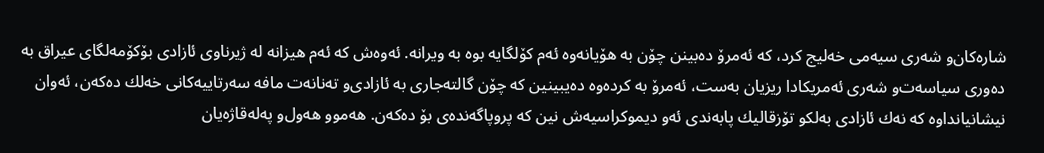شاره‌كان‌و شه‌ری سیه‌می خه‌لیج كرد، كه‌ ئه‌مرۆ ده‌بینن چۆن به‌ هۆیانه‌وه‌ ئه‌م كۆلگایه‌ بوه‌ به‌ ویرانه‌. ئه‌وه‌ش كه‌ ئه‌م هیزانه‌ له‌ ژیرناوی ئازادی بۆكۆمه‌لگای عیراق به‌ ده‌وری سیاسه‌ت‌و شه‌ری ئه‌مریكادا ریزیان به‌ست، ئه‌مرۆ به‌ كرده‌وه‌ ده‌یبینین كه‌ چۆن گالته‌جاری به‌ ئازادی‌و ته‌نانه‌ت مافه‌ سه‌رتاییه‌كانی خه‌لك ده‌كه‌ن، ئه‌وان نیشانیانداوه‌ كه‌ نه‌ك ئازادی به‌لكو تۆزقالیك پابه‌ندی ئه‌و دیموكراسیه‌ش نین كه‌ پروپاگه‌نده‌ی بۆ ده‌كه‌ن. هه‌موو هه‌ول‌و په‌له‌قاژه‌یان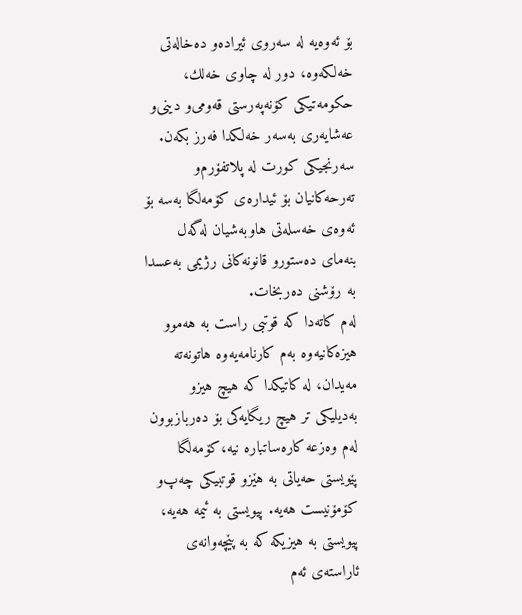بۆ ئه‌وه‌یه‌ له‌ سه‌روی ئیراده‌و ده‌خاله‌تی خه‌لكه‌وه‌، دور له‌ چاوی خه‌لك، حكومه‌تیكی كۆنه‌په‌رستی قه‌ومی‌و دینی‌و عه‌شایه‌ری به‌سه‌ر خه‌لكدا فه‌رز بكه‌ن. سه‌رنجیكی كورت له‌ پلاتفۆرم‌و ته‌رحه‌كانیان بۆ ئیداره‌ی كۆمه‌لگا به‌سه‌ بۆ ئه‌وه‌ی خه‌سله‌تی هاوبه‌شیان له‌گه‌ل بنه‌مای ده‌ستورو قانونه‌كانی رژیمی به‌عسدا به‌ رۆشنی ده‌ربخات.
له‌م كاته‌دا كه‌ قوتبی راست به‌ هه‌موو هیزه‌كانیه‌وه‌ به‌م كارنامه‌یه‌وه‌ هاتونه‌ته‌ مه‌یدان، له‌ كاتیكدا كه‌ هیچ هیزو به‌دیلیكی تر هیچ ریگایه‌كی بۆ ده‌ربازبوون له‌م وه‌زعه‌ كاره‌ساتباره‌ نیه‌،كۆمه‌لگا پێویستی حه‌یاتی به‌ هێزو قوتبیكی چه‌پ‌و كۆمۆنیست هه‌یه‌. پیویستی به‌ ئیمه‌ هه‌یه‌، پیویستی به‌ هیزیكه‌ كه‌ به‌ پێچه‌وانه‌ی ئاراسته‌ی ئه‌م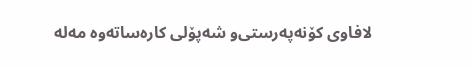لافاوی كۆنه‌په‌رستی‌و شه‌پۆلی كاره‌ساته‌وه‌ مه‌له‌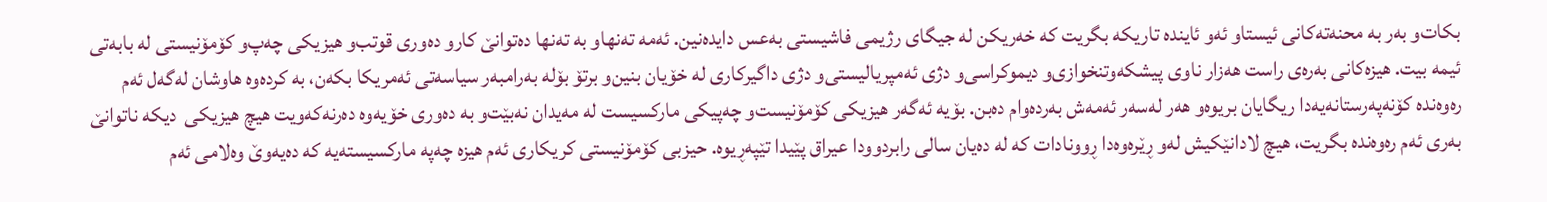بكات‌و به‌ر به‌ محنه‌ته‌كانی ئیستاو ئه‌و ئاینده‌ تاریكه‌ بگریت كه‌ خه‌ریكن له‌ جیگای رژیمی فاشیستی به‌عس دایده‌نین. ئه‌مه‌ ته‌نهاو به‌ ته‌نها ده‌توانێ‌ كارو ده‌وری قوتب‌و هیزیكی چه‌پ‌و كۆمۆنیستی له‌ بابه‌تی ئیمه‌ بیت. هیزه‌كانی به‌ره‌ی راست هه‌زار ناوی پیشكه‌وتنخوازی‌و دیموكراسی‌و دژی ئه‌مپریالیستی‌و دژی داگیركاری له‌ خۆیان بنین‌و برتۆ بۆله‌ به‌رامبه‌ر سیاسه‌تی ئه‌مریكا بكه‌ن، به‌ كرده‌وه‌ هاوشان له‌گه‌ل ئه‌م ره‌وه‌نده‌ كۆنه‌په‌رستانه‌یه‌دا ریگایان بریوه‌و هه‌ر له‌سه‌ر ئه‌مه‌ش به‌رده‌وام ده‌بن. بۆیه‌ ئه‌گه‌ر هیزیكی كۆمۆنیست‌و چه‌پیكی ماركسیست له‌ مه‌یدان نه‌بێت‌و به‌ ده‌وری خۆیه‌وه‌ ده‌رنه‌كه‌ویت هیچ هیزیكی  دیكه‌ ناتوانێ‌ به‌ری ئه‌م ره‌وه‌نده‌ بگریت، هیچ لادانێكیش له‌و ڕێره‌وه‌دا ڕوونادات كه‌ له‌ ده‌یان سالی رابردوودا عیراق پێیدا تێپه‌ڕیوه‌. حیزبی كۆمۆنیستی كریكاری ئه‌م هیزه‌ چه‌په‌ ماركسیسته‌یه‌ كه‌ ده‌یه‌وێ‌ وه‌لامی ئه‌م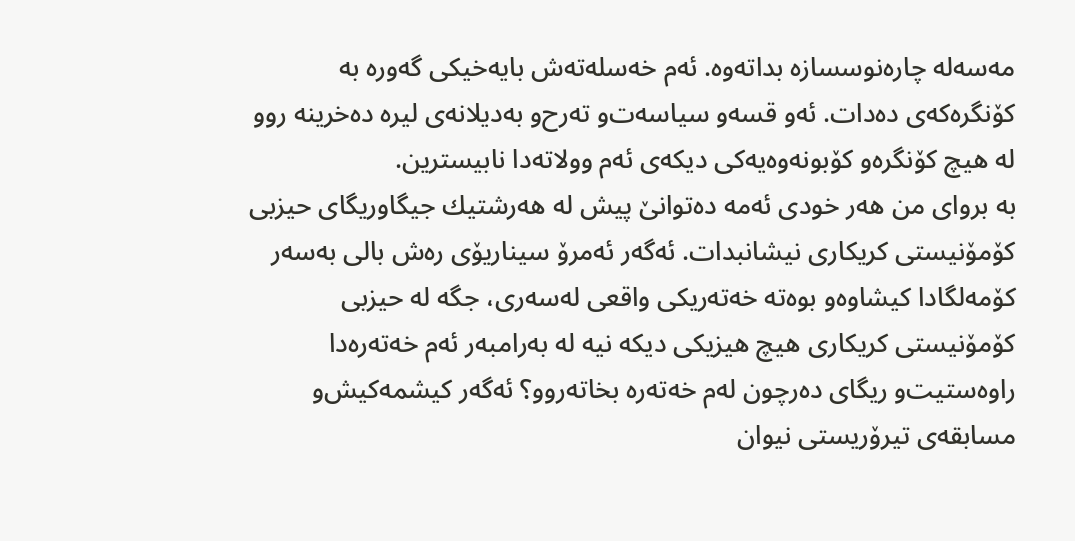مه‌سه‌له‌ چاره‌نوسسازه‌ بداته‌وه‌. ئه‌م خه‌سله‌ته‌ش بایه‌خیكی گه‌وره‌ به‌ كۆنگره‌كه‌ی ده‌دات. ئه‌و قسه‌و سیاسه‌ت‌و ته‌رح‌و به‌دیلانه‌ی لیره‌ ده‌خرینه‌ روو له‌ هیچ كۆنگره‌و كۆبونه‌وه‌یه‌كی دیكه‌ی ئه‌م وولاته‌دا نابیسترین.
به‌ بروای من هه‌ر خودی ئه‌مه‌ ده‌توانێ‌ پیش له‌ هه‌رشتیك جیگاوریگای حیزبی كۆمۆنیستی كریكاری نیشانبدات. ئه‌گه‌ر ئه‌مرۆ سیناریۆی ره‌ش بالی به‌سه‌ر كۆمه‌لگادا كیشاوه‌و بوه‌ته‌ خه‌ته‌ریكی واقعی له‌سه‌ری، جگه‌ له‌ حیزبی كۆمۆنیستی كریكاری هیچ هیزیكی دیكه‌ نیه‌ له‌ به‌رامبه‌ر ئه‌م خه‌ته‌ره‌دا راوه‌ستیت‌و ریگای ده‌رچون له‌م خه‌ته‌ره‌ بخاته‌روو؟ ئه‌گه‌ر كیشمه‌كیش‌و مسابقه‌ی تیرۆریستی نیوان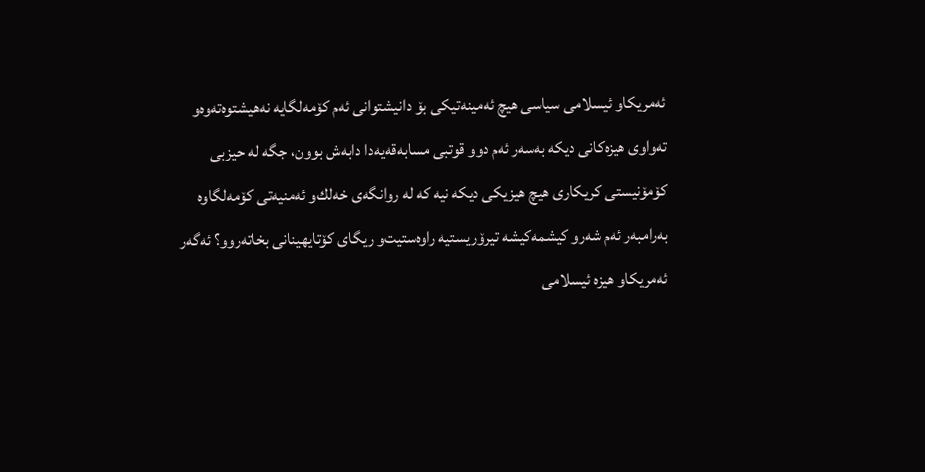ئه‌مریكاو ئیسلامی سیاسی هیچ ئه‌مینه‌تیكی بۆ دانیشتوانی ئه‌م كۆمه‌لگایه‌ نه‌هیشتوه‌ته‌وه‌و ته‌واوی هیزه‌كانی دیكه‌ به‌سه‌ر ئه‌م دوو قوتبی مسابه‌قه‌یه‌دا دابه‌ش بوون، جگه‌ له‌ حیزبی كۆمۆنیستی كریكاری هیچ هیزیكی دیكه‌ نیه‌ كه‌ له‌ روانگه‌ی خه‌لك‌و ئه‌منیه‌تی كۆمه‌لگاوه‌ به‌رامبه‌ر ئه‌م شه‌رو كیشمه‌كیشه‌ تیرۆریستیه‌ راوه‌ستیت‌و ریگای كۆتایهینانی بخاته‌روو؟ ئه‌گه‌ر ئه‌مریكاو هیزه‌ ئیسلامی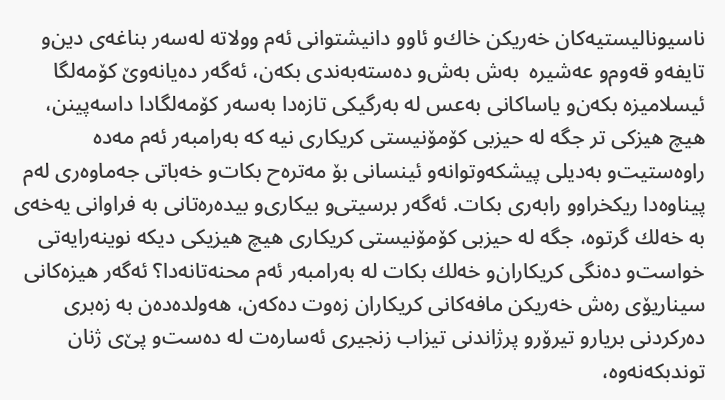ناسیونالیستیه‌كان خه‌ریكن خاك‌و ئاوو دانیشتوانی ئه‌م وولاته‌ له‌سه‌ر بناغه‌ی دین‌و تایفه‌و قه‌وم‌و عه‌شیره‌  به‌ش به‌ش‌و ده‌سته‌به‌ندی بكه‌ن، ئه‌گه‌ر ده‌یانه‌وێ‌ كۆمه‌لگا ئیسلامیزه‌ بكه‌ن‌و یاساكانی به‌عس له‌ به‌رگیكی تازه‌دا به‌سه‌ر كۆمه‌لگادا داسه‌پینن، هیچ هیزكی تر جگه‌ له‌ حیزبی كۆمۆنیستی كریكاری نیه‌ كه‌ به‌رامبه‌ر ئه‌م مه‌ده‌ راوه‌ستیت‌و به‌دیلی پیشكه‌وتوانه‌و ئینسانی بۆ مه‌تره‌ح بكات‌و خه‌باتی جه‌ماوه‌ری له‌م پیناوه‌دا ریكخراوو رابه‌ری بكات. ئه‌گه‌ر برسیتی‌و بیكاری‌و بیده‌ره‌تانی به‌ فراوانی یه‌خه‌ی به‌ خه‌لك گرتوه‌، جگه‌ له‌ حیزبی كۆمۆنیستی كریكاری هیچ هیزیكی دیكه‌ نوینه‌رایه‌تی خواست‌و ده‌نگی كریكاران‌و خه‌لك بكات له‌ به‌رامبه‌ر ئه‌م محنه‌تانه‌دا؟ ئه‌گه‌ر هیزه‌كانی سیناریۆی ره‌ش خه‌ریكن مافه‌كانی كریكاران زه‌وت ده‌كه‌ن، هه‌ولده‌ده‌ن به‌ زه‌بری ده‌ركردنی بریارو تیرۆرو پرژاندنی تیزاب زنجیری ئه‌ساره‌ت له‌ ده‌ست‌و پێ‌ی ژنان توندبكه‌نه‌وه‌،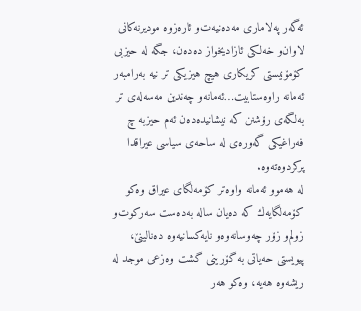ئه‌گه‌ر په‌لاماری مه‌ده‌نیه‌ت‌و ئاره‌زوه‌ مودیرنه‌كانی لاوان‌و خه‌لكی ئازادیخواز ده‌ده‌ن، جگه‌ له‌ حیزبی كۆمۆنیستی كریكاری هیچ هیزیكی تر نیه‌ به‌رامبه‌ر ئه‌مانه‌ راوه‌ستابیت…ئه‌مانه‌و چه‌ندین مه‌سه‌له‌ی تر به‌لگه‌ی رۆشنن كه‌ نیشانیده‌ده‌ن ئه‌م حیزبه‌ چ فه‌راغیكی گه‌وره‌ی له‌ ساحه‌ی سیاسی عیراقدا پركردوه‌ته‌وه‌.
له‌ هه‌موو ئه‌مانه‌ واوه‌تر كۆمه‌لگای عیراق وه‌كو كۆمه‌لگایه‌ك كه‌ ده‌یان ساله‌ به‌ده‌ست سه‌ركوت‌و زولم‌و زۆر چه‌وسانه‌وه‌و نایه‌كسانیه‌وه‌ ده‌نالینێ‌، پیویستی حه‌یاتی به‌ گۆرینی گشت وه‌زعی موجد له‌ ریشه‌وه‌ هه‌یه‌، وه‌كو هه‌ر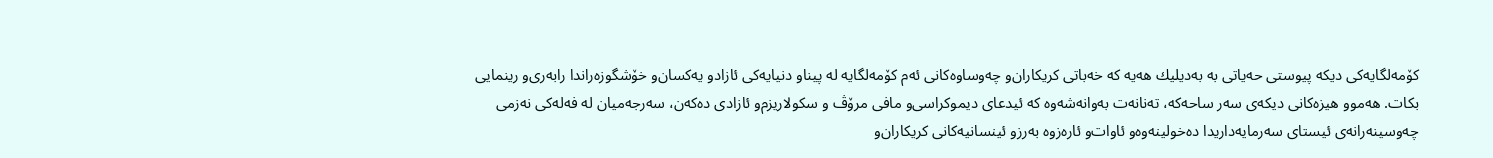كۆمه‌لگایه‌كی دیكه‌ پیوستی حه‌یاتی به‌ به‌دیلیك هه‌یه‌ كه‌ خه‌باتی كریكاران‌و چه‌وساوه‌كانی ئه‌م كۆمه‌لگایه‌ له‌ پیناو دنیایه‌كی ئازادو یه‌كسان‌و خۆشگوزه‌راندا رابه‌ری‌و رینمایی بكات. هه‌موو هیزه‌كانی دیكه‌ی سه‌ر ساحه‌كه‌، ته‌نانه‌ت به‌وانه‌شه‌وه‌ كه‌ ئیدعای دیموكراسی‌و مافی مرۆڤ ‌و سكولاریزم‌و ئازادی ده‌كه‌ن، سه‌رجه‌میان له‌ فه‌له‌كی نه‌زمی چه‌وسینه‌رانه‌ی ئیستای سه‌رمایه‌داریدا ده‌خولینه‌وه‌و ئاوات‌و ئاره‌زوه‌ به‌رزو ئینسانیه‌كانی كریكاران‌و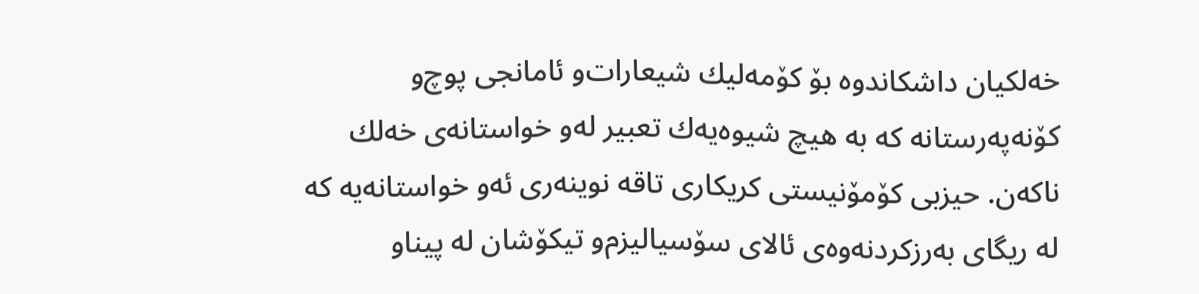خه‌لكیان داشكاندوه‌ بۆ كۆمه‌لیك شیعارات‌و ئامانجی پوچ‌و كۆنه‌په‌رستانه‌ كه‌ به‌ هیچ شیوه‌یه‌ك تعبیر له‌و خواستانه‌ی خه‌لك ناكه‌ن. حیزبی كۆمۆنیستی كریكاری تاقه‌ نوینه‌ری ئه‌و خواستانه‌یه‌ كه‌ له‌ ریگای به‌رزكردنه‌وه‌ی ئالای سۆسیالیزم‌و تیكۆشان له‌ پیناو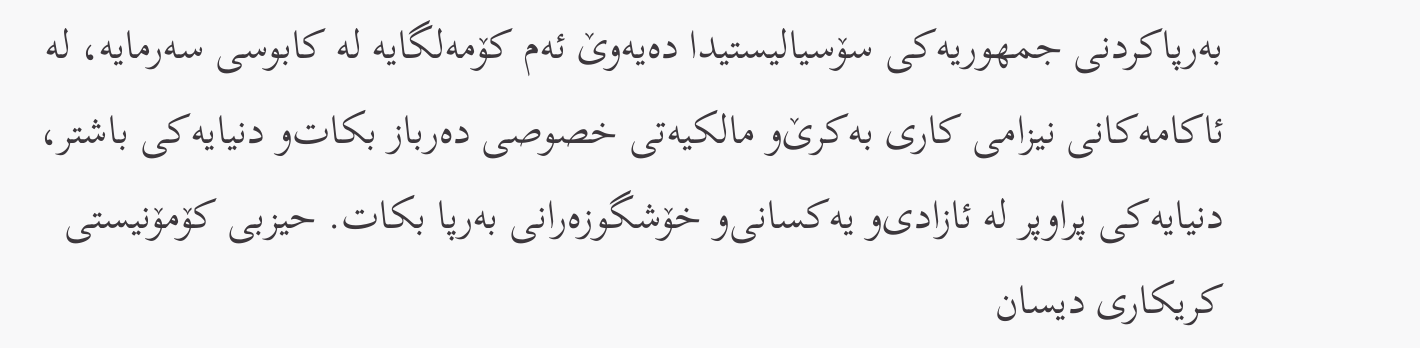به‌رپاكردنی جمهوریه‌كی سۆسیالیستیدا ده‌یه‌وێ‌ ئه‌م كۆمه‌لگایه‌ له‌ كابوسی سه‌رمایه‌، له‌ ئاكامه‌كانی نیزامی كاری به‌كرێ‌‌و مالكیه‌تی خصوصی ده‌رباز بكات‌و دنیایه‌كی باشتر، دنیایه‌كی پراوپر له‌ ئازادی‌و یه‌كسانی‌و خۆشگوزه‌رانی به‌رپا بكات. حیزبی كۆمۆنیستی كریكاری دیسان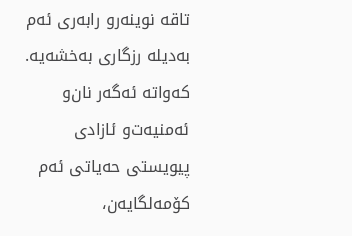تاقه‌ نوینه‌رو رابه‌ری ئه‌م به‌دیله‌ رزگاری به‌خشه‌یه‌.
كه‌واته‌ ئه‌گه‌ر نان‌و ئه‌منیه‌ت‌و ئازادی پیویستی حه‌یاتی ئه‌م كۆمه‌لگایه‌ن،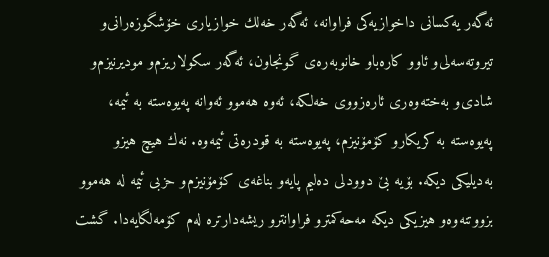ئه‌گه‌ر یه‌كسانی داخوازیه‌كی فراوانه‌، ئه‌گه‌ر خه‌لك خوازیاری خۆشگوزه‌رانی‌و تیروته‌سه‌لی‌و ئاوو كاره‌باو خانوبه‌ره‌ی گونجاون، ئه‌گه‌ر سكولاریزم‌و مودیرنیزم‌و شادی‌و به‌خته‌وه‌ری ئاره‌زووی خه‌لكه‌، ئه‌وه‌ هه‌موو ئه‌وانه‌ په‌یوه‌سته‌ به‌ ئیمه‌، په‌یوه‌سته‌ به‌ كریكارو كۆمۆنیزم، په‌یوه‌سته‌ به‌ قودره‌تی ئیمه‌وه‌. نه‌ك هیچ هیزو به‌دیلیكی دیكه‌. بۆیه‌ بێ‌ دوودلی ده‌لیم پایه‌و بناغه‌ی كۆمۆنیزم‌و حزبی ئیمه‌ له‌ هه‌موو بزووتنه‌وه‌و هیزیكی دیكه‌ مه‌حه‌كمترو فراوانترو ریشه‌دارتره‌ له‌م كۆمه‌لگایه‌دا. گشت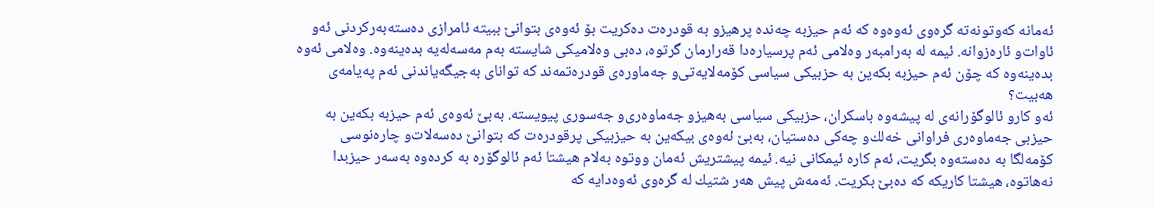ئه‌مانه‌ كه‌وتونه‌ته‌ گره‌وی ئه‌وه‌وه‌ كه‌ ئه‌م حیزبه‌ چه‌نده‌ پرهیزو به‌ قودره‌ت ده‌كریت بۆ ئه‌وه‌ی بتوانێ‌ ببیته‌ ئامرازی ده‌سته‌به‌ركردنی ئه‌و ئاوات‌و ئاره‌زوانه‌. ئیمه‌ له‌ به‌رامبه‌ر وه‌لامی ئه‌م پرسیاره‌دا قه‌رارمان گرتوه‌، ده‌بی وه‌لامیكی شایسته‌ به‌م مه‌سه‌له‌یه‌ بده‌ینه‌وه‌. وه‌لامی ئه‌وه‌ بده‌ینه‌وه‌ كه‌ چۆن ئه‌م حیزبه‌ بكه‌ین به‌ حزبیكی سیاسی كۆمه‌لایه‌تی‌و جه‌ماوره‌ی قودره‌تمه‌ند كه‌ توانای به‌جیگه‌یاندنی ئه‌م په‌یامه‌ی هه‌بیت؟
ئه‌و كارو ئالوگۆرانه‌ی له‌ پیشه‌وه‌ باسكران، حزبیكی سیاسی به‌هیزو جه‌ماوه‌ری‌و جه‌سوری پیویسته‌. به‌بێ‌ ئه‌وه‌ی ئه‌م حیزبه‌ بكه‌ین به‌ حیزبی جه‌ماوه‌ری فراوانی خه‌لك‌و چه‌كی ده‌ستیان، به‌بێ‌ ئه‌وه‌ی بیكه‌ین به‌ حیزبیكی پرقودره‌ت كه‌ بتوانێ‌ ده‌سه‌لات‌و چاره‌نوسی كۆمه‌لگا به‌ ده‌سته‌وه‌ بگریت، ئه‌م كاره‌ ئیمكانی نیه‌. ئیمه‌ پیشتریش ئه‌مان ووتوه‌ به‌لام هیشتا ئه‌م ئالوگۆره‌ به‌ كرده‌وه‌ به‌سه‌ر حیزبدا نه‌هاتوه‌، هیشتا كاریكه‌ كه‌ ده‌بێ‌ بكریت. ئه‌مه‌ش پیش هه‌ر شتیك له‌ گره‌وی ئه‌وه‌دایه‌ كه‌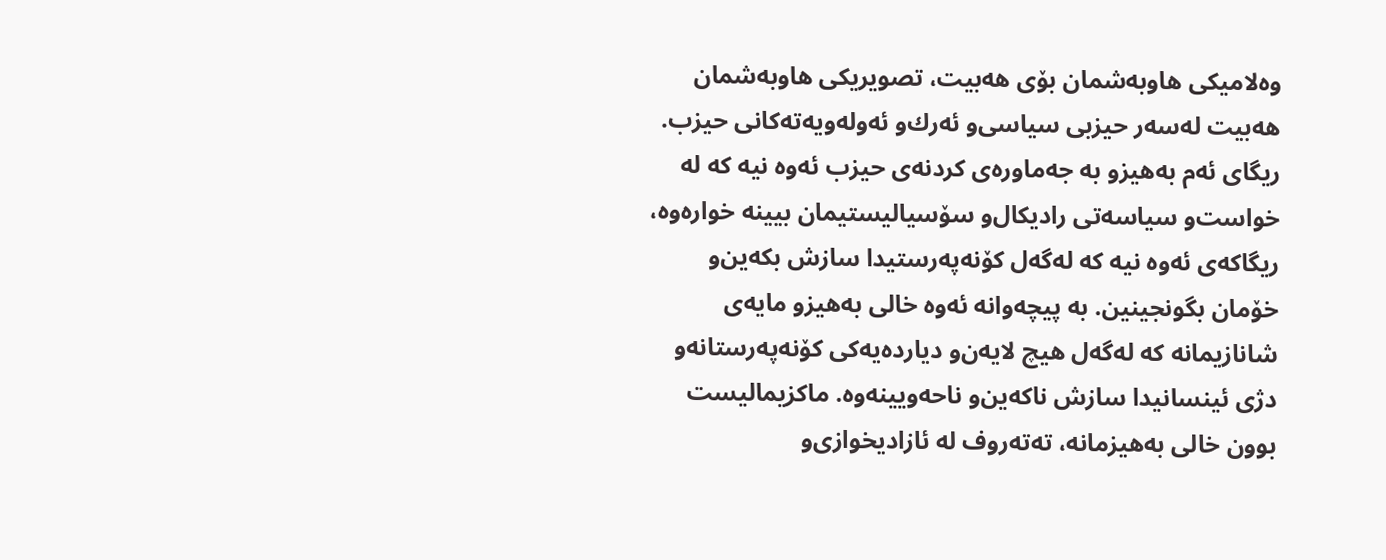وه‌لامیكی هاوبه‌شمان بۆی هه‌بیت، تصویریكی هاوبه‌شمان هه‌بیت له‌سه‌ر حیزبی سیاسی‌و ئه‌رك‌و ئه‌وله‌ویه‌ته‌كانی حیزب.
ریگای ئه‌م به‌هیزو به‌ جه‌ماوره‌ی كردنه‌ی حیزب ئه‌وه‌ نیه‌ كه‌ له‌ خواست‌و سیاسه‌تی رادیكال‌و سۆسیالیستیمان بیینه‌ خواره‌وه‌، ریگاكه‌ی ئه‌وه‌ نیه‌ كه‌ له‌گه‌ل كۆنه‌په‌رستیدا سازش بكه‌ین‌و خۆمان بگونجینین. به‌ پیچه‌وانه‌ ئه‌وه‌ خالی به‌هیزو مایه‌ی شانازیمانه‌ كه‌ له‌گه‌ل هیچ لایه‌ن‌و دیارده‌یه‌كی كۆنه‌په‌رستانه‌و دژی ئینسانیدا سازش ناكه‌ین‌و ناحه‌ویینه‌وه‌. ماكزیمالیست بوون خالی به‌هیزمانه‌، ته‌ته‌روف له‌ ئازادیخوازی‌و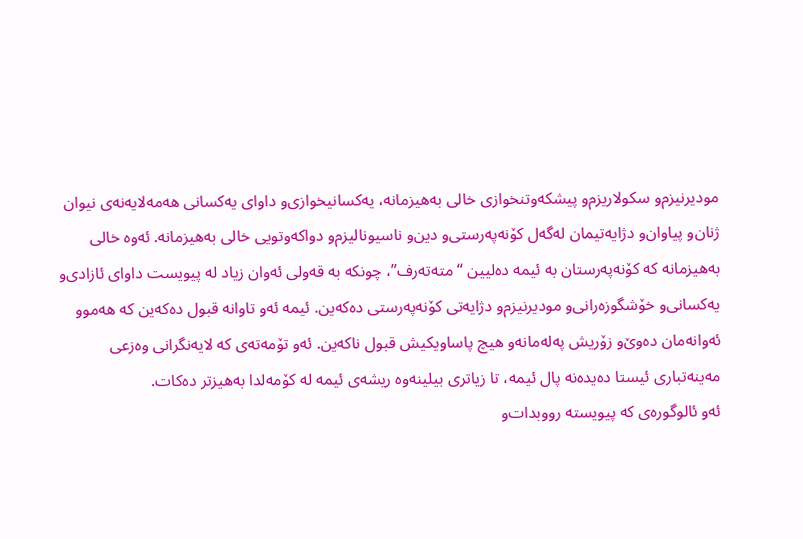مودیرنیزم‌و سكولاریزم‌و پیشكه‌وتنخوازی خالی به‌هیزمانه‌، یه‌كسانیخوازی‌و داوای یه‌كسانی هه‌مه‌لایه‌نه‌ی نیوان ژنان‌و پیاوان‌و دژایه‌تیمان له‌گه‌ل كۆنه‌په‌رستی‌و دین‌و ناسیونالیزم‌و دواكه‌وتویی خالی به‌هیزمانه‌. ئه‌وه‌ خالی به‌هیزمانه‌ كه‌ كۆنه‌په‌رستان به‌ ئیمه‌ ده‌لیین “مته‌ته‌رف”، چونكه‌ به‌ قه‌ولی ئه‌وان زیاد له‌ پیویست داوای ئازادی‌و یه‌كسانی‌و خۆشگوزه‌رانی‌و مودیرنیزم‌و دژایه‌تی كۆنه‌په‌رستی ده‌كه‌ین. ئیمه‌ ئه‌و تاوانه‌ قبول ده‌كه‌ین كه‌ هه‌موو ئه‌وانه‌مان ده‌وێ‌‌و زۆریش په‌له‌مانه‌و هیچ پاساویكیش قبول ناكه‌ین. ئه‌و تۆمه‌ته‌ی كه‌ لایه‌نگرانی وه‌زعی مه‌ینه‌تباری ئیستا ده‌یده‌نه‌ پال ئیمه‌، تا زیاتری بیلینه‌وه‌ ریشه‌ی ئیمه‌ له‌ كۆمه‌لدا به‌هیزتر ده‌كات.
ئه‌و ئالوگوره‌ی كه‌ پیویسته‌ رووبدات‌و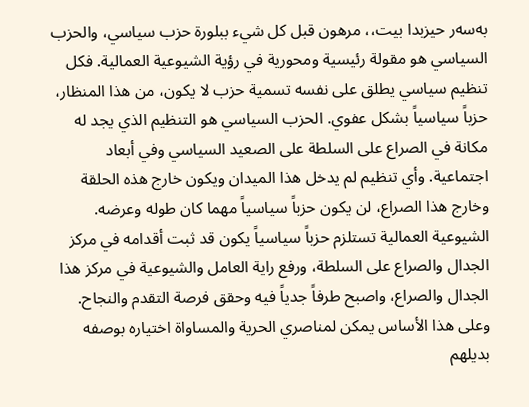به‌سه‌ر حیزبدا بیت،، مرهون قبل كل شيء ببلورة حزب سياسي، والحزب السياسي هو مقولة رئيسية ومحورية في رؤية الشيوعية العمالية. فكل تنظيم سياسي يطلق على نفسه تسمية حزب لا يكون، من هذا المنظار، حزباً سياسياً بشكل عفوي. الحزب السياسي هو التنظيم الذي يجد له مكانة في الصراع على السلطة على الصعيد السياسي وفي أبعاد اجتماعية. وأي تنظيم لم يدخل هذا الميدان ويكون خارج هذه الحلقة وخارج هذا الصراع، لن يكون حزباً سياسياً مهما كان طوله وعرضه.
الشيوعية العمالية تستلزم حزباً سياسياً يكون قد ثبت أقدامه في مركز الجدال والصراع على السلطة، ورفع راية العامل والشيوعية في مركز هذا الجدال والصراع، واصبح طرفاً جدياً فيه وحقق فرصة التقدم والنجاح. وعلى هذا الأساس يمكن لمناصري الحرية والمساواة اختياره بوصفه بديلهم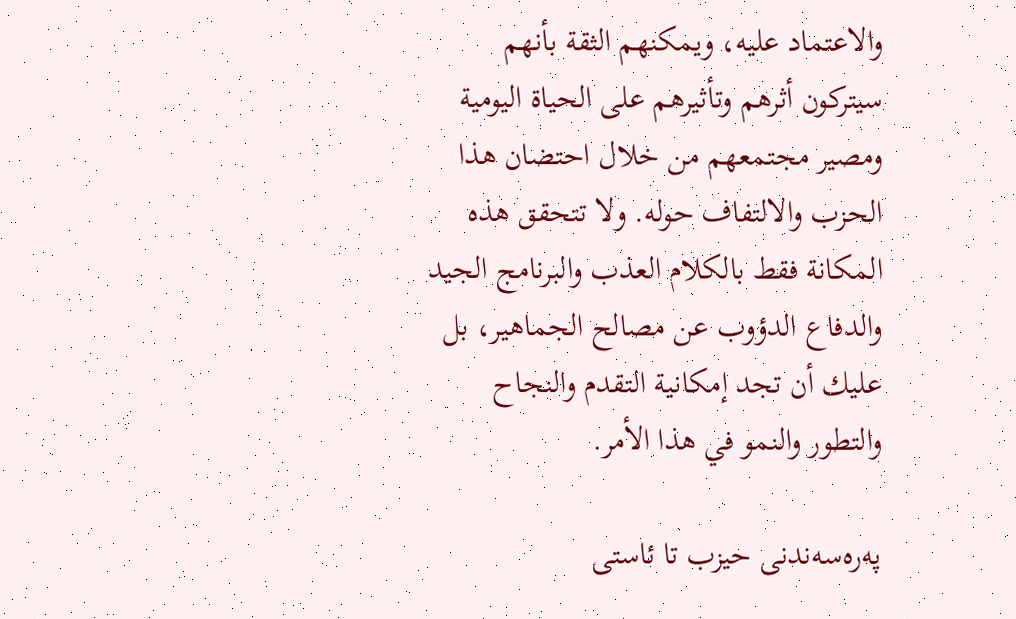والاعتماد عليه، ويمكنهم الثقة بأنهم سيتركون أثرهم وتأثيرهم على الحياة اليومية ومصير مجتمعهم من خلال احتضان هذا الحزب والالتفاف حوله. ولا تتحقق هذه المكانة فقط بالكلام العذب والبرنامج الجيد والدفاع الدؤوب عن مصالح الجماهير، بل عليك أن تجد إمكانية التقدم والنجاح والتطور والنمو في هذا الأمر.

په‌ره‌سه‌ندنی حیزب تا ئاستی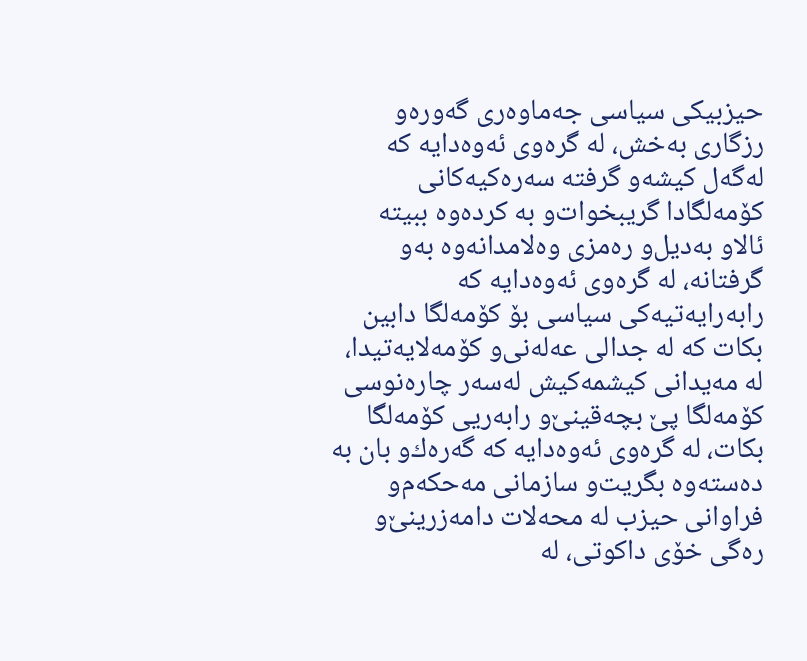حیزبیكی سیاسی جه‌ماوه‌ری گه‌وره‌و رزگاری به‌خش، له‌ گره‌وی ئه‌وه‌دایه‌ كه‌ له‌گه‌ل كیشه‌و گرفته‌ سه‌ره‌كیه‌كانی كۆمه‌لگادا گریبخوات‌و به‌ كرده‌وه‌ ببیته‌ ئالاو به‌دیل‌و ره‌مزی وه‌لامدانه‌وه‌ به‌و گرفتانه‌، له‌ گره‌وی ئه‌وه‌دایه‌ كه‌ رابه‌رایه‌تیه‌كی سیاسی بۆ كۆمه‌لگا دابین بكات كه‌ له‌ جدالی عه‌له‌نی‌و كۆمه‌لایه‌تیدا، له‌ مه‌یدانی كیشمه‌كیش له‌سه‌ر چاره‌نوسی كۆمه‌لگا پێ‌ بچه‌قینێ‌‌و رابه‌ریی كۆمه‌لگا بكات، له‌ گره‌وی ئه‌وه‌دایه‌ كه‌ گه‌ره‌ك‌و بان به‌ ده‌سته‌وه‌ بگریت‌و سازمانی مه‌حكه‌م‌و فراوانی حیزب له‌ محه‌لات دامه‌زرینێ‌‌و ره‌گی خۆی داكوتی، له‌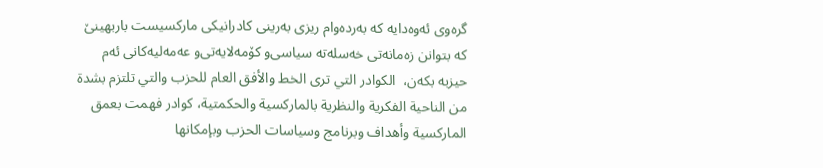گره‌وی ئه‌وه‌دایه‌ كه‌ به‌رده‌وام ریزی به‌رینی كادرانیكی ماركسیست باربهینێ‌ كه‌ بتوانن زه‌مانه‌تی خه‌سله‌ته‌ سیاسی‌و كۆمه‌لایه‌تی‌و عه‌مه‌لیه‌كانی ئه‌م حیزبه‌ بكه‌ن،  الكوادر التي ترى الخط والأفق العام للحزب والتي تلتزم بشدة من الناحية الفكرية والنظرية بالماركسية والحكمتية، كوادر فهمت بعمق الماركسية وأهداف وبرنامج وسياسات الحزب وبإمكانها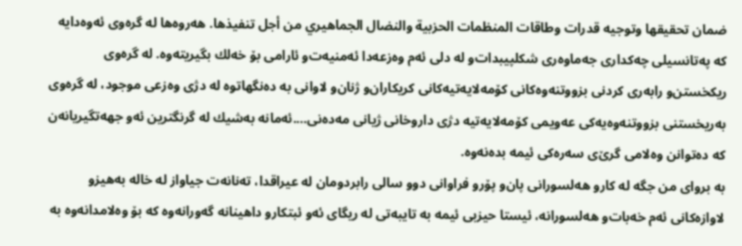ضمان تحقيقها وتوجيه قدرات وطاقات المنظمات الحزبية والنضال الجماهيري من أجل تنفيذها. هه‌روه‌ها له‌ گره‌وی ئه‌وه‌دایه‌ كه‌ په‌تانسیلی چه‌كداری جه‌ماوه‌ری شكلپیبدات‌و له‌ دلی ئه‌م وه‌زعه‌دا ئه‌منیه‌ت‌و ئارامی بۆ خه‌لك بگیریته‌وه‌. له‌ گره‌وی ریكخستن‌و رابه‌ری كردنی بزووتنه‌وه‌كانی كۆمه‌لایه‌تیه‌كانی كریكاران‌و ژنان‌و لاوانی به‌ ده‌نگهاتوه‌ له‌ دژی وه‌زعی موجود، له‌ گره‌وی به‌ریخستنی بزووتنه‌وه‌یه‌كی عه‌ویمی كۆمه‌لایه‌تیه‌ دژی داروخانی ژیانی مه‌ده‌نی….ئه‌مانه‌ به‌شیك له‌ گرنگترین ئه‌و جهه‌تگیریانه‌ن كه‌ ده‌توانن وه‌لامی گرێ‌ی سه‌ره‌كی ئیمه‌ بده‌نه‌وه‌.
به‌ بروای من جگه‌ له‌ كارو هه‌لسورانی پان‌و پۆرو فراوانی دوو سالی رابردومان له‌ عیراقدا، ته‌نانه‌ت جیاواز له‌ خاله‌ به‌هیزو لاوازه‌كانی ئه‌م خه‌بات‌و هه‌لسورانه‌، ئیستا حیزبی ئیمه‌ به‌ تایبه‌تی له‌ ریگای ئه‌و ئبتكارو داهینانه‌ گه‌ورانه‌وه‌ كه‌ بۆ وه‌لامدانه‌وه‌ به‌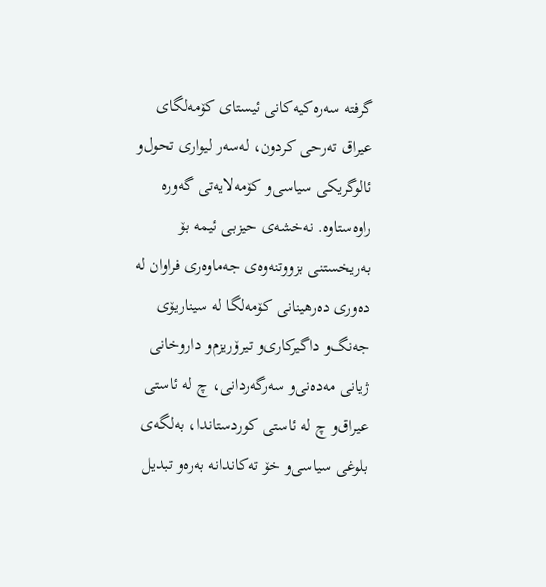گرفته‌ سه‌ره‌كیه‌كانی ئیستای كۆمه‌لگای عیراق ته‌رحی كردون، له‌سه‌ر لیواری تحول‌و ئالوگریكی سیاسی‌و كۆمه‌لایه‌تی گه‌وره‌ راوه‌ستاوه‌. نه‌خشه‌ی حیزبی ئیمه‌ بۆ به‌ریخستنی بزووتنه‌وه‌ی جه‌ماوه‌ری فراوان له‌ ده‌وری ده‌رهینانی كۆمه‌لگا له‌ سیناریۆی جه‌نگ‌و داگیركاری‌و تیرۆریزم‌و داروخانی ژیانی مه‌ده‌نی‌و سه‌رگه‌ردانی، چ له‌ ئاستی عیراق‌و چ له‌ ئاستی كوردستاندا، به‌لگه‌ی بلوغی سیاسی‌و خۆ ته‌كاندانه‌ به‌ره‌و تبدیل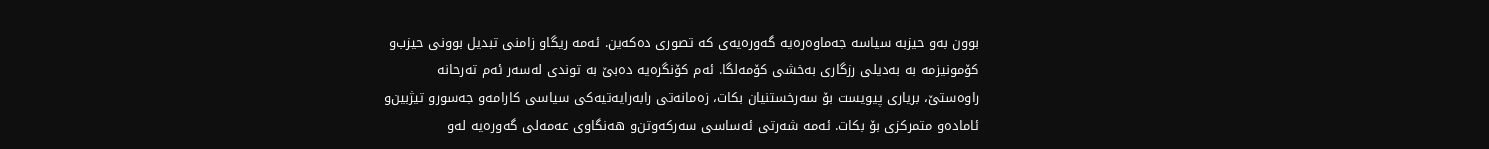بوون به‌و حیزبه‌ سیاسه‌ جه‌ماوه‌ره‌یه‌ گه‌وره‌یه‌ی كه‌ تصوری ده‌كه‌ین. ئه‌مه‌ ریگاو زامنی تبدیل بوونی حیزب‌و كۆمونیزمه‌ به‌ به‌دیلی رزگاری به‌خشی كۆمه‌لگا. ئه‌م كۆنگره‌یه‌ ده‌بێ‌ به‌ توندی له‌سه‌ر ئه‌م ته‌رحانه‌ راوه‌ستێ‌، بریاری پیویست بۆ سه‌رخستنیان بكات، زه‌مانه‌تی رابه‌رایه‌تیه‌كی سیاسی كارامه‌و جه‌سورو تیژبین‌و ئاماده‌و متمركزی بۆ بكات. ئه‌مه‌ شه‌رتی ئه‌ساسی سه‌ركه‌وتن‌و هه‌نگاوی عه‌مه‌لی گه‌وره‌یه‌ له‌و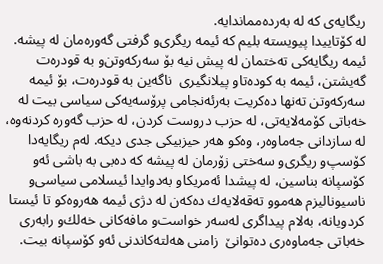ریگایه‌ی كه‌ له‌ به‌رده‌مماندایه‌.
له‌ كۆتاییدا پیویسته‌ بلیم كه‌ ئیمه‌ ریگری‌و گرفتی گه‌وره‌مان له‌ پیشه‌. ئیمه‌ ریگایه‌كی ته‌ختمان له‌ پیش نیه‌ بۆ سه‌ركه‌وتن‌و به‌ قودره‌ت گه‌یشتن، ئیمه‌ به‌ كوده‌تا‌و پیلانگیری  ناگه‌ین به‌ قودره‌ت، بۆ ئیمه‌ سه‌ركه‌وتن ته‌نها ده‌كریت به‌رئه‌نجامی پرۆسه‌یه‌كی سیاسی بیت له‌ خه‌باتی كۆمه‌لایه‌تی، له‌ حزب دروست كردن، له‌ حزب گه‌وره‌ كردنه‌وه‌، له‌ سازدانی جه‌ماوه‌ر، وه‌كو هه‌ر حیزبیكی جدی دیكه‌. له‌م ریگایه‌دا كۆسپ‌و ریگری‌و سه‌ختی زۆرمان له‌ پیشه‌ كه‌ ده‌بی به‌ باشی ئه‌و كۆسپانه‌ بناسین، له‌ پیشدا ئه‌مریكا‌و به‌دوایدا ئیسلامی سیاسی‌و ناسیونالیزم هه‌موو ته‌قه‌لایه‌ك ده‌كه‌ن له‌ دژی ئیمه‌ هه‌روه‌كو تا ئیستا كردویانه‌، به‌لام پیداگری له‌سه‌ر خواست‌و مافه‌كانی خه‌لك‌و رابه‌ری خه‌باتی جه‌ماوه‌ری ده‌توانێ‌  زامنی هه‌لته‌كاندنی ئه‌و كۆسپانه‌ بیت.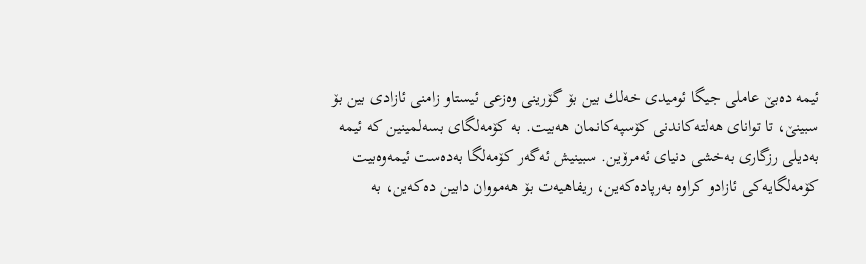ئیمه‌ ده‌بێ‌ عاملی جیگا ئومیدی خه‌لك بین بۆ گۆرینی وه‌زعی ئیستا‌و زامنی ئازادی بین بۆ سبینێ‌، تا توانای هه‌لته‌كاندنی كۆسپه‌كانمان هه‌بیت. به‌ كۆمه‌لگای بسه‌لمینین كه‌ ئیمه‌ به‌دیلی رزگاری به‌خشی دنیای ئه‌مرۆین. سبینیش ئه‌گه‌ر كۆمه‌لگا به‌ده‌ست ئیمه‌وه‌بیت كۆمه‌لگایه‌كی ئازادو كراوه‌ به‌رپاده‌كه‌ین، ریفاهیه‌ت بۆ هه‌مووان دابین ده‌كه‌ین، به‌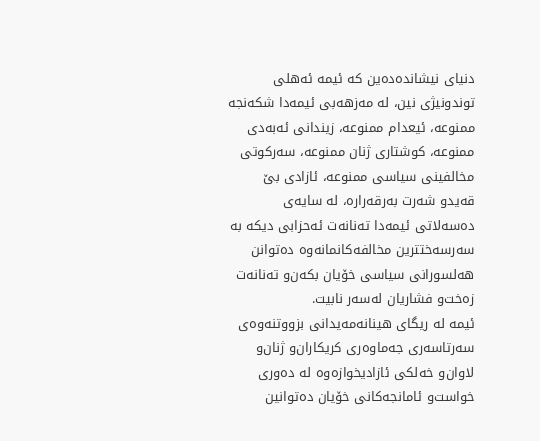دنیای نیشانده‌ده‌ین كه‌ ئیمه‌ ئه‌هلی توندونیژی نین، له‌ مه‌زهه‌بی ئیمه‌دا شكه‌نجه‌ ممنوعه‌، ئیعدام ممنوعه‌، زیندانی ئه‌به‌دی ممنوعه‌، كوشتاری ژنان ممنوعه‌، سه‌ركوتی مخالفینی سیاسی ممنوعه‌، ئازادی بێ‌ قه‌یدو شه‌رت به‌رقه‌راره‌، له‌ سایه‌ی ده‌سه‌لاتی ئیمه‌دا ته‌نانه‌ت ئه‌حزابی دیكه‌ به‌ سه‌رسه‌ختترین مخالفه‌كانمانه‌وه‌ ده‌توانن هه‌لسورانی سیاسی خۆیان بكه‌ن‌و ته‌نانه‌ت زه‌خت‌و فشاریان له‌سه‌ر نابیت.
ئیمه‌ له‌ ریگای هینانه‌مه‌یدانی بزووتنه‌وه‌ی سه‌رتاسه‌ری جه‌ماوه‌ری كریكاران‌و ژنان‌و لاوان‌و خه‌لكی ئازادیخوازه‌وه‌ له‌ ده‌وری خواست‌و ئامانجه‌كانی خۆیان ده‌توانین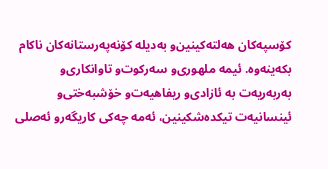كۆسپه‌كان هه‌لته‌كینین‌و به‌دیله‌ كۆنه‌په‌رستانه‌كان ناكام بكه‌ینه‌وه‌. ئیمه‌ ملهوری‌و سه‌ركوت‌و تاوانكاری‌و به‌ربه‌ریه‌ت به‌ ئازادی‌و ریفاهیه‌ت‌و خۆشبه‌ختی‌و ئینسانیه‌ت تیكده‌شكینین، ئه‌مه‌ چه‌كی كاریگه‌رو ئه‌صلی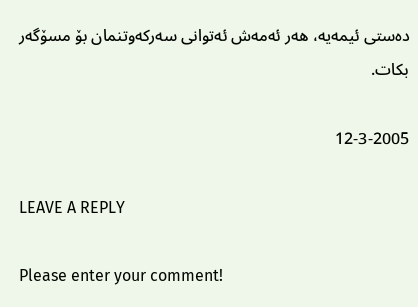ده‌ستی ئیمه‌یه‌، هه‌ر ئه‌مه‌ش ئه‌توانی سه‌ركه‌وتنمان بۆ مسۆگه‌ر بكات.

12-3-2005

LEAVE A REPLY

Please enter your comment!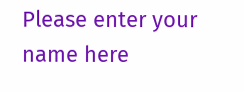Please enter your name here